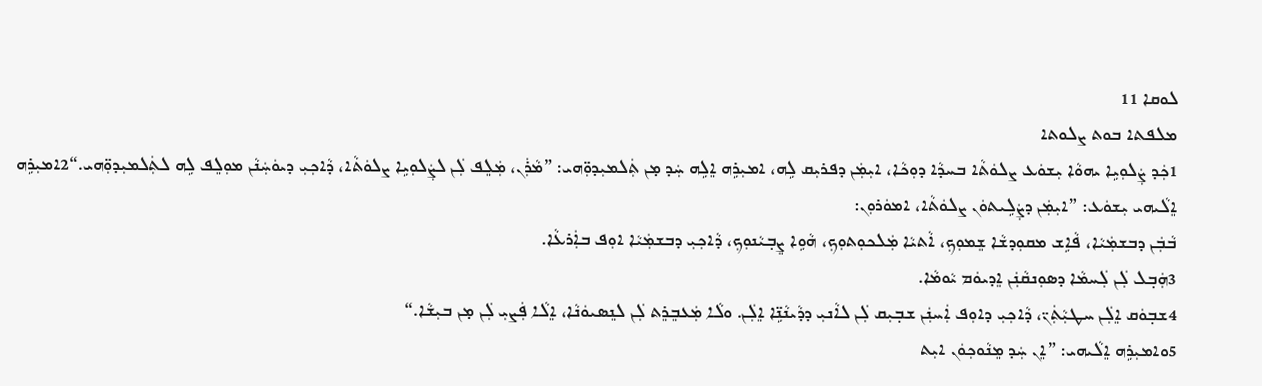ܠܘܩܐ 11
ܡܠܦܬ‌ܐ ܒܘܬ ܨܠܘܬ‌ܐ
1ܟܲܕ ܨܲܠܘܼܝܹܐ ܝܗܘܵܐ ܝܼܫܘܿܥ ܨܠܘܿܬܵ‌ܐ ܒܚܕܵܐ ܕܘܼܟܵܐ، ܐܝܼܡܲܢ ܕܦܪܝܼܩ ܠܹܗ، ܐܡܝܼܪܹܗ ܐܸܠܹܗ ܚܲܕ ܡ̣ܢ ܬܲܠܡܝܼܕܘܼ̈ܗ‌ܝ: ”ܡܵܪܲܢ، ܡܲܠܸܦ ܠܲܢ ܠܨܲܠܘܼܝܹܐ ܨܠܘܿܬܵ‌ܐ، ܕܵܐܟ݂ܝܼ ܕܝܘܿܚܲܢܵܢ ܡܘܼܠܸܦ ܠܹܗ ܠܬܲܠܡܝܼܕܘܼ̈ܗ‌ܝ.“2ܐܡܝܼܪܹܗ ܐܸܠܵܝܗ‌ܝ ܝܼܫܘܿܥ: ”ܐܝܼܡܲܢ ܕܨܲܠܹܝܬܘܿܢ ܨܠܘܿܬܵ‌ܐ، ܐܡܘܿܪܘܼܢ:
ܒܵܒܲܢ ܕܒܫܡܲܝܵܐ، ܦܵܐܹܫ ܡܩܘܼܕܫܵܐ ܫܸܡܘܼܟ݂، ܐܵܬܝܵܐ ܡܲܠܟܘܼܬܘܼܟ݂، ܗܵܘܹܐ ܨܸܒ݂ܝܵܢܘܼܟ݂، ܕܵܐܟ݂ܝܼ ܕܒܫܡܲܝܵܐ ܐܘܼܦ ܒܐܲܪܥܵܐ.
3ܗܲܒ݂ܠ ܠܲܢ ܠܲܚܡܵܐ ܕܣܘܼܢܩܵܢܲܢ ܐܸܕܝܘܿܡ ܝܵܘܡܵܐ.
4ܫܒ݂ܘܿܩ ܐܸܠܲܢ ܚܛܝܼܵܬܲܢ̈، ܕܵܐܟ݂ܝܼ ܕܐܘܼܦ ܐܲܚܢܲܢ ܫܒ݂ܝܼܩ ܠܲܢ ܠܐܵܢܝܼ ܕܕܵܝܢܵܢܹ̈ܐ ܐܸܠܲܢ. ܘܠܵܐ ܡܲܥܒܸܪܸܬ ܠܲܢ ܠܢܸܣܝܘܿܢܵܐ، ܐܸܠܵܐ ܦܲܨܝܼ ܠܲܢ ܡ̣ܢ ܒܝܼܫܵܐ.“
5ܘܐܡܝܼܪܹܗ ܐܸܠܵܝܗ‌ܝ: ”ܐܸܢ ܚܲܕ ܡܸܢܵܘܟ݂ܘܿܢ ܐܝܼܬ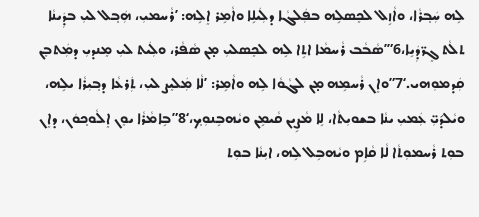ܠܹܗ ܚܲܒ݂ܪܵܐ، ܘܐܵܙܹܠ ܠܟܸܣܠܹܗ ܒܦܲܠܓܵܐ ܕܠܲܝܠܹܐ ܘܐܵܡܹܪ ܐܸܠܹܗ: ’ܪܵܚܡܝܼ، ܗܲܒ݂ܠ ܠܝܼ ܒܕܲܝܢܵܐ ܬܠܵܬ ܓܸܪ̈ܕܲܝܹܐ،6”’ܣܵܒܵܒ ܪܵܚܡܵܐ ܐܬܹ‌ܐ ܠܹܗ ܠܟܸܣܠܝܼ ܡ̣ܢ ܣܵܦܵܪ، ܘܠܲܝܬ ܠܝܼ ܡܸܢܕܝܼ ܕܡܲܬܒܸܢ ܩܲܕܡܘܼܗ‌ܝ.‘7”ܘܐܸܢ ܪܵܚܡܹܗ ܡ̣ܢ ܠܓܵܘܵܐ ܠܹܗ ܘܐܵܡܹܪ: ’ܠܵܐ ܡܲܠܝܸܨ ܠܝܼ، ܬܲܪܥܵܐ ܕܒ݂ܝܼܪܵܐ ܝܠܹܗ، ܘܝܵܠܕ݇ܝܼ̈ ܥܲܡܝܼ ܝܢܵܐ ܒܫܘܝܼܬܵ‌ܐ، ܠܹܐ ܡܵܨܹܝܢ ܩܵܝܡܹܢ ܘܝܵܗܒܹܢܘܼܟ݂،‘8”ܒܹܐܡܵܪܵܐ ܝܘܸܢ ܐܸܠܵܘܟ݂ܘܿܢ، ܕܐܸܢ ܒܘܼܬ ܪܵܚܡܘܼܬܵ‌ܐ ܠܵܐ ܩܵܐܹܡ ܘܝܵܗܒܹܠ ܠܹܗ، ܐܝܼܢܵܐ ܒܘܼܬ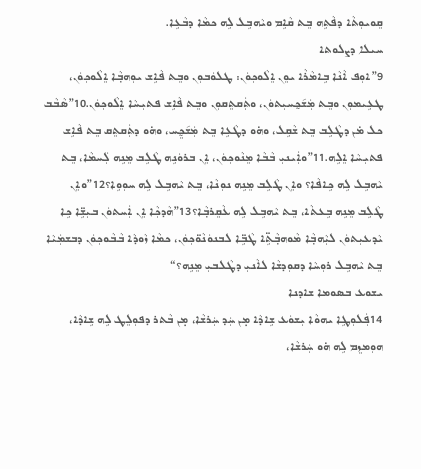ܩܸܘܝܘܼܬܵ‌ܐ ܕܦܵܬܹܗ ܒܸܬ ܩܵܐܹܡ ܘܝܵܗܒܹܠ ܠܹܗ ܟܡܵܐ ܕܒܵܥܹܐ.
ܚܝܠܐ ܕܨܠܘܬ‌ܐ
9”ܐܘܼܦ ܐܵܢܵܐ ܒܹܐܡܵܪܵܐ ܝܘܸܢ ܐܸܠܵܘܟ݂ܘܿܢ: ܛܠܘܿܒܘܼܢ ܘܒܸܬ ܦܵܐܹܫ ܝܘܼܗܒ݂ܵܐ ܐܸܠܵܘܟ݂ܘܿܢ، ܛܥܹܝܡܘܼܢ ܘܒܸܬ ܡܲܫ݇ܟ̰ܚܝܼܬܘܿܢ، ܘܬܲܩܬܸܩܘܼܢ ܘܒܸܬ ܦܵܐܹܫ ܦܬܝܼܚܵܐ ܐܸܠܵܘܟ݂ܘܿܢ.10”ܣܵܒܵܒ ܟܠ ܡ̇ܢ ܕܛܵܠܹܒ ܒܸܬ ܫܵܩܹܠ، ܘܗ̇ܘ ܕܛܵܥܹܐ ܒܸܬ ܡܲܫ݇ܟ̰ܸܚ، ܘܗ̇ܘ ܕܬܲܩܬܸܩ ܒܸܬ ܦܵܐܹܫ ܦܬܝܼܚܵܐ ܐܸܠܹܗ.11”ܘܐܲܝܢܝܼ ܒܵܒܵܐ ܡܸܢܵܘܟ݂ܘܿܢ، ܐܸܢ ܒܪܘܿܢܹܗ ܛܵܠܹܒ ܡܸܢܹܗ ܠܲܚܡܵܐ، ܒܸܬ ܝܵܗܒܹܠ ܠܹܗ ܟܹܐܦܵܐ؟ ܘܐܸܢ ܛܵܠܹܒ ܡܸܢܹܗ ܢܘܼܢܵܐ، ܒܸܬ ܝܵܗܒܹܠ ܠܹܗ ܚܘܼܘܹܐ؟12”ܘܐܸܢ ܛܵܠܹܒ ܡܸܢܹܗ ܒܹܥܬܵ‌ܐ، ܒܸܬ ܝܵܗܒܹܠ ܠܹܗ ܥܵܩܸܪܒ݂ܵܐ؟13”ܗܵܕܟ݂ܵܐ ܐܸܢ ܐܲܚܬܘܿܢ ܒܝܼܫܹ̈ܐ ܟܹܐ ܝܵܕܥܝܼܬܘܿܢ ܠܝܼܵܗܒ݂ܵܐ ܡܵܘܗܒ݂ܵܬܹ̈‌ܐ ܛܵܒܹ̈ܐ ܠܒܢܘܿܢܵܘ̈ܟ݂ܘܿܢ، ܟܡܵܐ ܙܵܘܕܵܐ ܒܵܒܵܘܟ݂ܘܿܢ ܕܒܫܡܲܝܵܐ ܒܸܬ ܝܵܗܒܹܠ ܪܘܼܚܵܐ ܕܩܘܼܕܫܵܐ ܠܐܵܢܝܼ ܕܛܵܠܒܝܼ ܡܸܢܹܗ؟“
ܝܫܘܥ ܒܣܘܡܐ ܫܐܕܢܐ
14ܦܲܠܘܼܛܹܐ ܝܗܘܵܐ ܝܼܫܘܿܥ ܫܹܐܕܵܐ ܡ̣ܢ ܚܲܕ ܚܲܪܫܵܐ، ܡ̣ܢ ܒܵܬܪ ܕܦܘܼܠܸܛ ܠܹܗ ܫܹܐܕܵܐ، ܗܘܼܡܙܸܡ ܠܹܗ ܗ̇ܘ ܚܲܪܫܵܐ،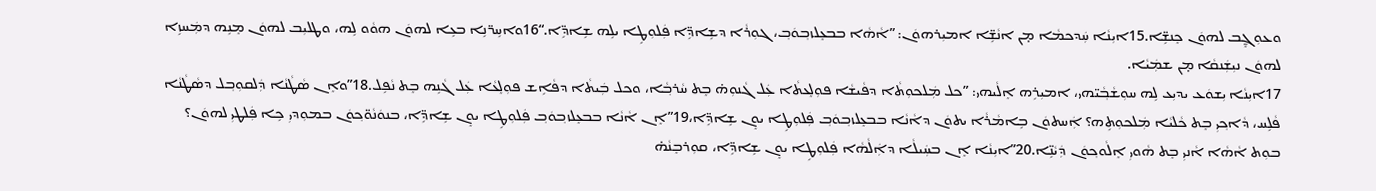ܘܥܘܼܓ̰ܸܒ ܠܗܘܿܢ ܟܸܢܫܹ̈ܐ.15ܐܝܼܢܵܐ ܚܲܕܟܡܵܐ ܡ̣ܢ ܐܢܵܫܹ̈ܐ ܐܡܝܼܪܗܘܿܢ: ”ܐܵܗܵܐ ܒܒܥܸܠܙܒ݂ܘܿܒ݂، ܓܘܼܪܵܐ ܕܫܹܐܕܹ̈ܐ ܦܲܠܘܼܛܹܐ ܝܠܹܗ ܫܹܐܕܹ̈ܐ.“16ܘܐܚܹܪ̈ܢܹܐ ܒܥܹܐ ܠܗܘܿܢ ܗܘܵܘ ܠܹܗ، ܘܛܠܝܼܒ ܠܗܘܿܢ ܡܸܢܹܗ ܕܡܲܚܙܹܐ ܠܗܘܿܢ ܢܝܼܫܲܢܩܵܐ ܡ̣ܢ ܫܡܲܝܵܐ.
17ܐܝܼܢܵܐ ܝܼܫܘܿܥ ܝܕܝܼܥ ܠܹܗ ܚܘܼܫܵܒ݂ܵܝ̈ܗ‌ܝ، ܐܡܝܼܪܹܗ ܐܸܠܵܝܗ‌ܝ: ”ܟܠ ܡܲܠܟܘܼܬܵ‌ܐ ܕܦܵܝܫܵܐ ܦܘܼܠܸܥܬܵ‌ܐ ܥܲܠ ܓܵܢܘܼܗ̇ ܒܸܬ ܚܵܪܒ݂ܵܐ، ܘܟܠ ܒܲܝܬܵ‌ܐ ܕܦܵܐܹܫ ܦܘܼܠܸܥܵܐ ܥܲܠ ܓܵܢܹܗ ܒܸܬ ܢܵܦܹܠ.18”ܘܐܸܢ ܣܵܛܵܢܵܐ ܕܲܠܩܘܼܒ݂ܠ ܕܣܵܛܵܢܵܐ ܦܵܠܹܚ، ܕܵܐܟ݂ܝܼ ܒܸܬ ܟܵܠܝܵܐ ܡܲܠܟܘܼܬܹܗ؟ ܐܲܚܬܘܿܢ ܒܹܐܡܵܪܵܐ ܝܬܘܿܢ ܕܐܵܢܵܐ ܒܒܥܸܠܙܒ݂ܘܿܒ݂ ܦܲܠܘܼܛܹܐ ܝܘܸܢ ܫܹܐܕܹ̈ܐ،19”ܐܸܢ ܐܵܢܵܐ ܒܒܥܸܠܙܒ݂ܘܿܒ݂ ܦܲܠܘܼܛܹܐ ܝܘܸܢ ܫܹܐܕܹ̈ܐ، ܒܢܘܿܢܵܘ̈ܟ݂ܘܿܢ ܒܡܘܼܕܝܼ ܟܹܐ ܦܲܠܛܝܼ ܠܗܘܿܢ؟ ܒܘܼܬ ܐܵܗܵܐ ܐܵܢܝܼ ܒܸܬ ܗܵܘܝܼ ܐܸܠܵܘܟ݂ܘܿܢ ܕܲܝܵܢܹ̈ܐ.20”ܐܝܼܢܵܐ ܐܸܢ ܒܚܲܝܠܵܐ ܕܐܲܠܵܗܵܐ ܦܲܠܘܼܛܹܐ ܝܘܸܢ ܫܹܐܕܹ̈ܐ، ܩܘܼܪܒܸܢܵܗ̇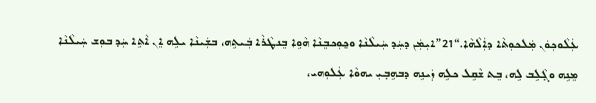ܥܲܠܵܘܟ݂ܘܿܢ ܡܲܠܟܘܼܬܵ‌ܐ ܕܐܲܠܵܗܵܐ.“21”ܐܝܼܡܲܢ ܕܚܲܕ ܚܲܝܠܵܢܵܐ ܘܟ̰ܘܼܟܒܸܢܵܐ ܗܵܘܹܐ ܒܸܢܛܵܪܵܐ ܒܲܝܬܹܗ، ܒܫܲܝܢܵܐ ܝܠܹܗ ܐܸܢ ܐܵܬܹ‌ܐ ܚܲܕ ܒܘܼܫ ܚܲܝܠܵܢܵܐ ܡܸܢܹܗ ܘܓ݂ܵܠܹܒ ܠܹܗ، ܒܸܬ ܫܵܩܹܠ ܟܠܹܗ ܙܲܝܢܹܗ ܕܒܗܹܒ݂ܝܼ ܝܗܘܵܐ ܥܲܠܘܼܗ‌ܝ،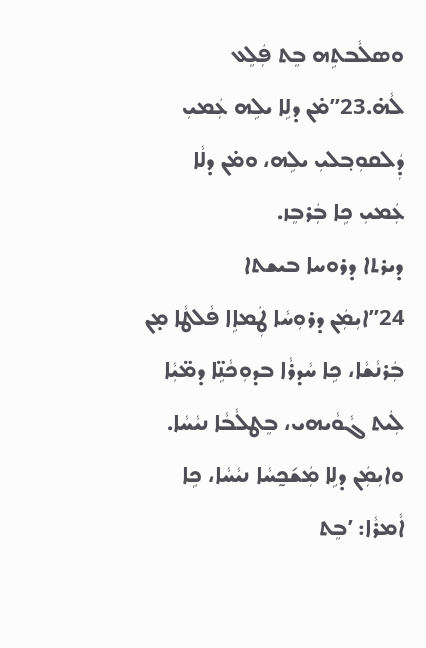ܘܣܠܵܒܬܹܗ ܒܸܬ ܦܲܠܸܥ ܠܵܗ̇.23”ܡ̇ܢ ܕܠܹܐ ܝܠܹܗ ܥܲܡܝܼ ܕܲܠܩܘܼܒ݂ܠܝܼ ܝܠܹܗ، ܘܡ̇ܢ ܕܠܵܐ ܥܲܡܝܼ ܟܹܐ ܒܲܪܒܸܙ.
ܕܝܪܬ‌ܐ ܕܪܘܚܐ ܒܝܫܬ‌ܐ
24”ܐܝܼܡܲܢ ܕܪܘܼܚܵܐ ܛܲܡܐܹܐ ܦܵܠܛܵܐ ܡ̣ܢ ܒܲܪܢܵܫܵܐ، ܟܹܐ ܚܵܕܪܵܐ ܒܕܘܼܟܵܢܹ̈ܐ ܕܡ̈ܝܼܵܐ ܠܲܝܬ ܓܵܘܵܝܗ‌ܝ، ܒܸܛܠܵܒܵܐ ܢܝܵܚܵܐ. ܘܐܝܼܡܲܢ ܕܠܹܐ ܡܲܫ݇ܟ̰ܚܵܐ ܢܝܵܚܵܐ، ܟܹܐ ܐܵܡܪܵܐ: ’ܒܸܬ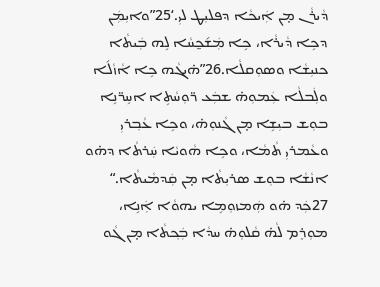ܕܵܝܪܵܢ ܡ̣ܢ ܐܲܝܟܵܐ ܕܦܠܝܼܛ ܠܝܼ.‘25”ܘܐܝܼܡܲܢ ܕܟܹܐ ܕܵܝܪܵܐ، ܟܹܐ ܡܲܫ݇ܟ̰ܚܵܐ ܠܹܗ ܒܲܝܬܵ‌ܐ ܟܢܝܼܫܵܐ ܘܣܘܼܩܠܵܐ.26”ܗ̇ܝܓܵܗ ܟܹܐ ܐܵܙܵܠ݇ܐ ܘܠܲܒܠܵܐ ܥܲܡܘܼܗ̇ ܫܒܲܥ ܪ̈ܘܼܚܵܬܹ‌ܐ ܐܚܹܪ̈ܢܹܐ ܒܘܼܫ ܒܝܼܫܹܐ ܡ̣ܢ ܓܵܢܘܼܗ̇، ܘܟܹܐ ܥܵܒ݂ܪܝܼ ܘܥܵܡܪܝܼ ܬܵܡܵܐ، ܘܟܹܐ ܗܵܘܝܵܐ ܚܲܪܬܵ‌ܐ ܕܗ̇ܘ ܐܢܵܫܵܐ ܒܘܼܫ ܣܪܝܼܬܵ‌ܐ ܡ̣ܢ ܩܲܕܡܵܝܬܵ‌ܐ.“
27ܟܲܕ ܗ̇ܘ ܗܲܡܙܘܼܡܹܐ ܝܗܘܵܐ ܐܲܢܹܐ، ܡܘܼܪܸܡ ܠܵܗ̇ ܩܵܠܘܼܗ̇ ܚܕܵܐ ܒܲܟ݂ܬܵ‌ܐ ܡ̣ܢ ܓܵܘ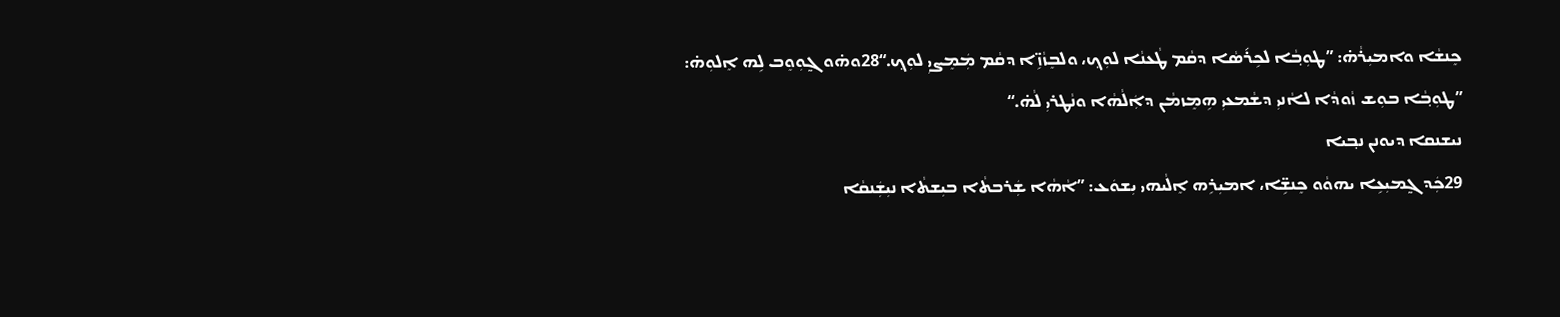ܟܸܢܫܵܐ ܘܐܡܝܼܪܵܗ̇: ”ܛܘܼܒ݂ܵܐ ܠܟܹܪ݇ܣܵܐ ܕܩܵܡ ܛܵܥܢܵܐ ܠܘܼܟ݂، ܘܠܒܸܙܵܙܹ̈ܐ ܕܩܵܡ ܡܲܡܸܨܝܼ ܠܘܼܟ݂.“28ܘܗ̇ܘ ܓ̰ܘܼܘܸܒ ܠܹܗ ܐܸܠܘܼܗ̇: ”ܛܘܼܒ݂ܵܐ ܒܘܼܫ ܙܵܘܕܵܐ ܠܐܵܢܝܼ ܕܫܵܡܥܝܼ ܗܹܡܸܙܡܵܢ ܕܐܲܠܵܗܵܐ ܘܢܵܛܪܝܼ ܠܵܗ̇.“
ܢܝܫܢܩܐ ܕܝܘܢܢ ܢܒ݂ܝܐ
29ܟܲܕ ܓ̰ܡܝܼܥܹܐ ܝܗܘܵܘ ܟܸܢܫܹ̈ܐ، ܐܡܝܼܪܹܗ ܐܸܠܵܝܗ‌ܝ ܝܼܫܘܿܥ: ”ܐܵܗܵܐ ܫܲܪܒܬܵ‌ܐ ܒܝܼܫܬܵ‌ܐ ܢܝܼܫܲܢܩܵܐ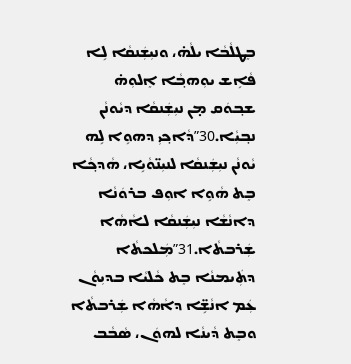ܒܸܛܠܵܒܵܐ ܝܠܵܗ̇، ܘܢܝܼܫܲܢܩܵܐ ܠܹܐ ܦܵܐܹܫ ܝܘܼܗܒ݂ܵܐ ܐܸܠܘܼܗ̇ ܫܒ݂ܘܿܩ ܡ̣ܢ ܢܝܼܫܲܢܩܵܐ ܕܝܵܘܢܵܢ ܢܒ݂ܝܼܵܐ.30”ܕܵܐܟ݂ܝܼ ܕܗܘܹܐ ܠܹܗ ܝܵܘܢܵܢ ܢܝܼܫܲܢܩܵܐ ܠܢܝܼܢ̈ܘܵܝܹܐ، ܗܵܕܟ݂ܵܐ ܒܸܬ ܗܵܘܹܐ ܐܘܼܦ ܒܪܘܿܢܵܐ ܕܐܢܵܫܵܐ ܢܝܼܫܲܢܩܵܐ ܠܐܵܗܵܐ ܫܲܪܒܬܵ‌ܐ.31”ܡܲܠܟܬܵ‌ܐ ܕܬܲܝܡܢܵܐ ܒܸܬ ܟܵܠܝܵܐ ܒܕܝܼܘܵܢ ܥܲܡ ܐܢܵܫܹ̈ܐ ܕܐܵܗܵܐ ܫܲܪܒܬܵ‌ܐ ܘܒܸܬ ܕܵܝܢܵܐ ܠܗܘܿܢ، ܣܵܒܵܒ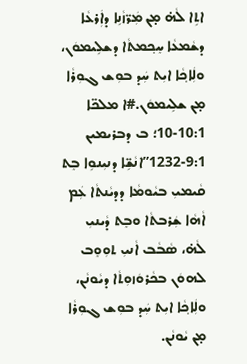ܐܬܹ‌ܐ ܠܵܗ̇ ܡ̣ܢ ܡܲܪ̈ܙܵܢܹܐ ܕܐܲܪܥܵܐ ܕܫܵܡܥܵܐ ܚܸܟ݂ܡܬܵ‌ܐ ܕܫܠܹܝܡܘܿܢ، ܘܠܲܐܟ݂ܵܐ ܐܝܼܬ ܚܲܕ ܒܘܼܫ ܓܘܼܪܵܐ ܡ̣ܢ ܫܠܹܝܡܘܿܢ.#ܐ ܡܠܟ̈ܐ 10:1-10؛ ܒ ܕܒܪܝܡܝܢ 9:1-1232”ܐܢܵܫܹ̈ܐ ܕܢܝܼܢܘܹܐ ܒܸܬ ܩܵܝܡܝܼ ܒܝܵܘܡܵܐ ܕܕܝܵܢܬܵ‌ܐ ܥܲܡ ܐܵܗܵܐ ܫܲܪܒܬܵ‌ܐ ܘܒܸܬ ܕܵܝܢܝܼ ܠܵܗ̇، ܣܵܒܵܒ ܐܵܢܝܼ ܬܘܼܘܸܒ ܠܗܘܿܢ ܒܟܵܪܘܿܙܘܼܬܵ‌ܐ ܕܝܵܘܢܵܢ، ܘܠܲܐܟ݂ܵܐ ܐܝܼܬ ܚܲܕ ܒܘܼܫ ܓܘܼܪܵܐ ܡ̣ܢ ܝܵܘܢܵܢ.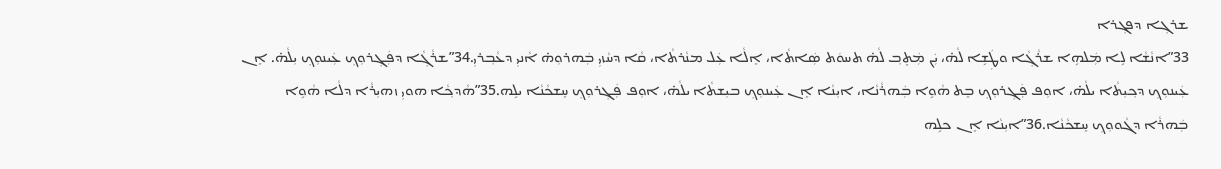ܫܪܓ݂ܐ ܕܦܓ݂ܪܐ
33”ܐܢܵܫܵܐ ܠܹܐ ܡܲܠܗܹܐ ܫܪܵܓ݂ܵܐ ܘܛܲܫܹܐ ܠܵܗ̇، ܝܲܢ ܡܲܬܸܒ݂ ܠܵܗ̇ ܬܚܘܿܬ ܣܲܐܬܵ‌ܐ، ܐܸܠܵܐ ܥܲܠ ܡܢܵܪܬܵ‌ܐ، ܩܵܐ ܕܚܵܙܝܼ ܒܲܗܪܘܼܗ̇ ܐܵܢܝܼ ܕܥܵܒ݂ܪܝܼ.34”ܫܪܵܓ݂ܵܐ ܕܦܲܓ݂ܪܘܼܟ݂ ܥܲܝܢܘܼܟ݂ ܝܼܠܵܗ̇. ܐܸܢ ܥܲܝܢܘܼܟ݂ ܕܟ݂ܝܼܬܵ‌ܐ ܝܠܵܗ̇، ܐܘܼܦ ܦܲܓ݂ܪܘܼܟ݂ ܒܸܬ ܗܵܘܹܐ ܒܲܗܪܵܢܵܐ، ܐܝܼܢܵܐ ܐܸܢ ܥܲܝܢܘܼܟ݂ ܒܝܼܫܬܵ‌ܐ ܝܠܵܗ̇، ܐܘܼܦ ܦܲܓ݂ܪܘܼܟ݂ ܚܸܫܟܵܢܵܐ ܝܠܹܗ.35”ܗܵܕܟ݂ܵܐ ܗܘܝܼ ܙܗܝܼܪܵܐ ܕܠܵܐ ܗܵܘܹܐ ܒܲܗܪܵܐ ܕܓܵܘܘܼܟ݂ ܚܸܫܟܵܢܵܐ.36”ܐܝܼܢܵܐ ܐܸܢ ܟܠܹܗ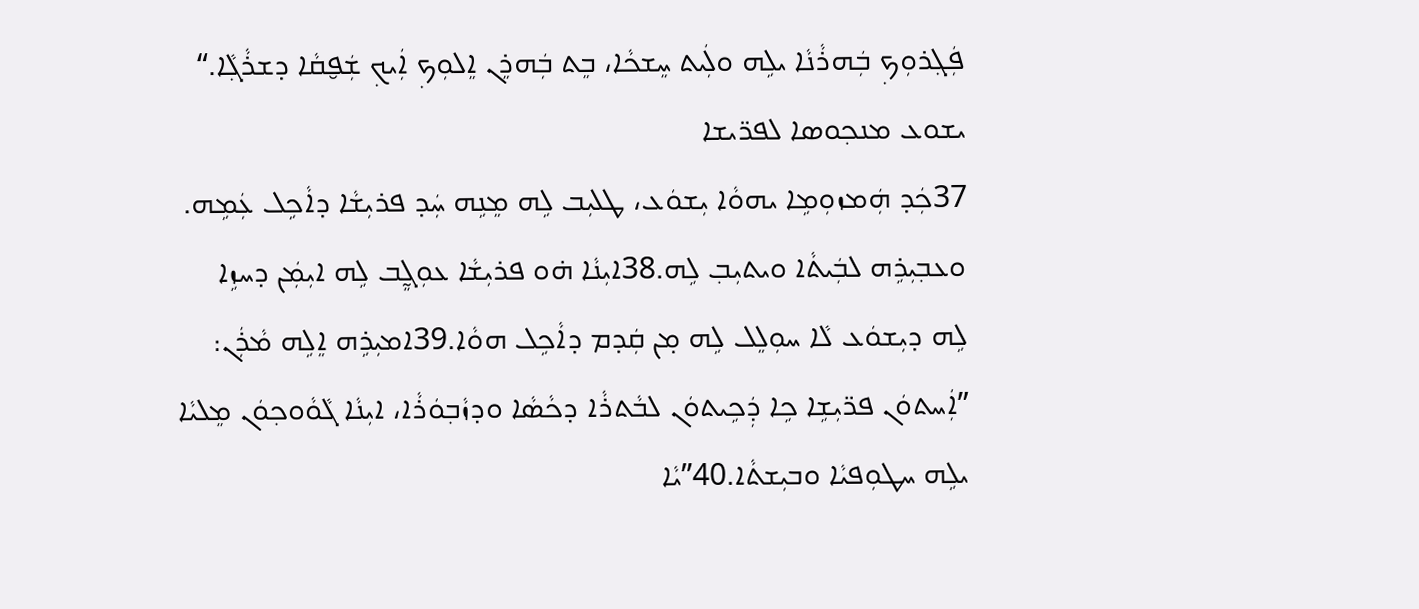ܦܲܓ݂ܪܘܼܟ݂ ܒܲܗܪܵܢܵܐ ܝܠܹܗ ܘܠܲܝܬ ܚܸܫܟܵܐ، ܒܸܬ ܒܲܗܪܸܢ ܐܸܠܘܼܟ݂ ܐܲܝܟ݂ ܫܲܦ̮ܩܵܐ ܕܫܪܵܓ݂ܵܐ.“
ܝܫܘܥ ܡܢܟ݂ܘܣܐ ܠܦܪ̈ܝܫܐ
37ܟܲܕ ܗܲܡܙܘܼܡܹܐ ܝܗܘܵܐ ܝܼܫܘܿܥ، ܛܠܝܼܒ ܠܹܗ ܡܸܢܹܗ ܚܲܕ ܦܪܝܼܫܵܐ ܕܐܵܟܹܠ ܥܲܡܹܗ. ܘܥܒ݂ܝܼܪܹܗ ܠܒܲܝܬܵ‌ܐ ܘܝܬܝܼܒ݂ ܠܹܗ.38ܐܝܼܢܵܐ ܗ̇ܘ ܦܪܝܼܫܵܐ ܥܘܼܓ̰ܸܒ ܠܹܗ ܐܝܼܡܲܢ ܕܚܙܹܐ ܠܹܗ ܕܝܼܫܘܿܥ ܠܵܐ ܚܘܼܠܸܠ ܠܹܗ ܡ̣ܢ ܩܲܕܡ ܕܐܵܟܹܠ ܗܘܵܐ.39ܐܡܝܼܪܹܗ ܐܸܠܹܗ ܡܵܪܲܢ: ”ܐܲܚܬܘܿܢ ܦܪ̈ܝܼܫܹܐ ܟܹܐ ܕܲܟܹܝܬܘܿܢ ܠܒܵܬܪܵܐ ܕܟܵܣܵܐ ܘܕܙܵܒ݂ܘܿܪܵܐ، ܐܝܼܢܵܐ ܓܵܘܵܘܟ݂ܘܿܢ ܡܸܠܝܵܐ ܝܠܹܗ ܚܛܘܼܦܝܵܐ ܘܒܝܼܫܬܵ‌ܐ.40”ܝܵܐ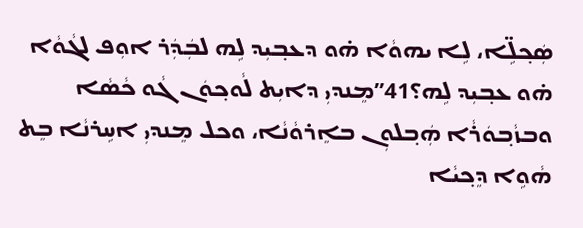ܣܲܟ݂ܠܹ̈ܐ، ܠܹܐ ܝܗܘܵܐ ܗ̇ܘ ܕܥܒ݂ܝܼܕ ܠܹܗ ܠܒܲܕܲܪ ܐܘܼܦ ܠܓܵܘܵܐ ܗ̇ܘ ܥܒ݂ܝܼܕ ܠܹܗ؟41”ܡܸܢܕܝܼ ܕܐܝܼܬ ܠܵܘܟ݂ܘܿܢ ܓܵܘ ܟܵܣܵܐ ܘܒܙܵܒ݂ܘܿܪܵܐ ܗܲܒ݂ܠܘܼܢ ܒܐܸܪܘܵܢܵܐ، ܘܟܠ ܡܸܢܕܝܼ ܐܚܹܪܢܵܐ ܒܸܬ ܗܵܘܹܐ ܕܸܟ݂ܝܵܐ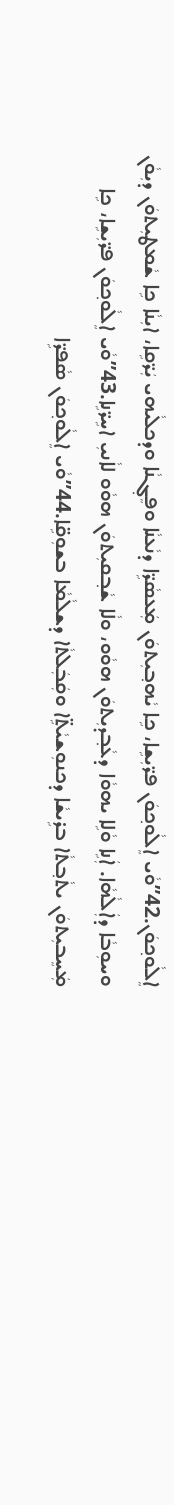ܐܸܠܵܘܟ݂ܘܿܢ.42”ܘܵܝ ܐܸܠܵܘܟ݂ܘܿܢ ܦܪ̈ܝܼܫܹܐ، ܟܹܐ ܝܵܗܒ݂ܝܼܬܘܿܢ ܡܲܥܣܵܪܹ̈ܐ ܕܢܵܥܢܵܐ ܘܦܸܓ݂ܢܵܐ ܘܕܟܠܵܝܗ‌ܝ ܝܲܪ̈ܩܹܐ، ܐܝܼܢܵܐ ܟܹܐ ܫܵܡܛܝܼܬܘܿܢ ܕܝܼܘܵܢ ܘܚܘܼܒܵܐ ܕܐܲܠܵܗܵܐ. ܐܲܢܹܐ ܘܵܠܹܐ ܝܗܘܵܐ ܕܥܵܒ݂ܕܝܼܬܘܿܢ ܗܘܵܘ، ܘܠܵܐ ܫܵܒ݂ܩܝܼܬܘܿܢ ܗܘܵܘ ܠܐܵܢܝܼ ܐܚܹܪ̈ܢܹܐ.43”ܘܵܝ ܐܸܠܵܘܟ݂ܘܿܢ ܦܪ̈ܝܼܫܹܐ، ܟܹܐ ܡܲܚܸܒܝܼܬܘܿܢ ܝܬܵܒ݂ܬܵ‌ܐ ܒܪܹܝܫܵܐ ܕܟܢܘܼܫܝܵܬܹ̈‌ܐ ܘܩܲܒܲܠܬܵ‌ܐ ܕܫܠܵܡܵܐ ܒܫܘܼܩܹ̈ܐ.44”ܘܵܝ ܐܸܠܵܘܟ݂ܘܿܢ ܣܵܦܪܹ̈ܐ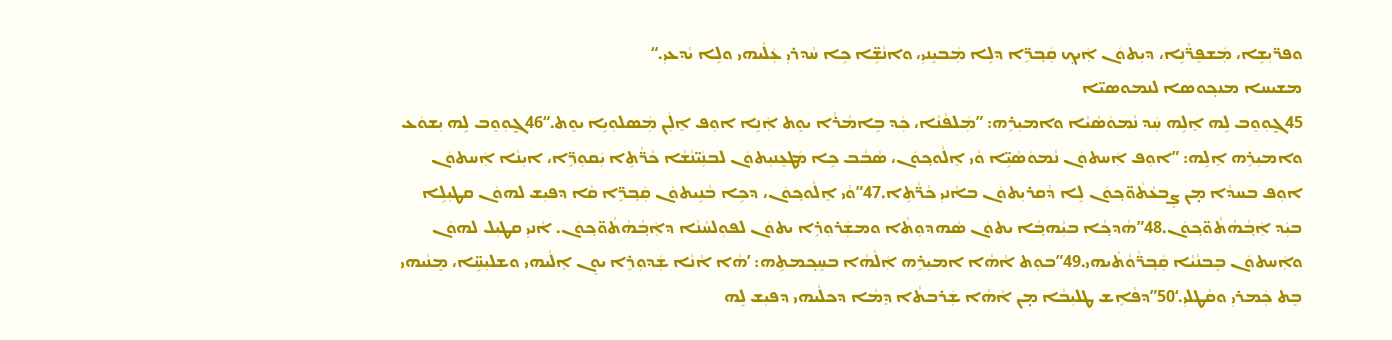ܘܦܪ̈ܝܼܫܹܐ، ܡܲܫܦܸܪ̈ܵܢܹܐ، ܕܝܼܬܘܿܢ ܐܲܝܟ݂ ܩܲܒ݂ܪܹ̈ܐ ܕܠܹܐ ܡܲܒܝܸܢܝܼ، ܘܐܢܵܫܹ̈ܐ ܟܹܐ ܚܵܕܪܝܼ ܥܲܠܵܝܗ‌ܝ ܘܠܹܐ ܝܵܕܥܝܼ.“
ܡܫܝܚܐ ܡܢܟ݂ܘܣܐ ܠܢܡܘܣܝ̈ܐ
45ܓ̰ܘܼܘܸܒ ܠܹܗ ܐܸܠܹܗ ܚܲܕ ܢܵܡܘܿܣܵܝܵܐ ܘܐܡܝܼܪܹܗ: ”ܡܲܠܦܵܢܵܐ، ܟܲܕ ܒܹܐܡܵܪܵܐ ܝܘܸܬ ܐܲܢܹܐ ܐܘܼܦ ܐܸܠܲܢ ܡܲܣܠܘܼܝܹܐ ܝܘܸܬ.“46ܓ̰ܘܼܘܸܒ ܠܹܗ ܝܼܫܘܿܥ ܘܐܡܝܼܪܹܗ ܐܸܠܹܗ: ”ܐܘܼܦ ܐܲܚܬܘܿܢ ܢܵܡܘܿܣܵܝܹ̈ܐ ܘܵܝ ܐܸܠܵܘܟ݂ܘܿܢ، ܣܵܒܵܒ ܟܹܐ ܡܲܛܥܸܢܝܼܬܘܿܢ ܠܒܢܲܝ̈ܢܵܫܵܐ ܟܵܪ̈ܵܬܹ‌ܐ ܝܲܩܘܼܪܹ̈ܐ، ܐܝܼܢܵܐ ܐܲܚܬܘܿܢ ܐܘܼܦ ܒܚܕܵܐ ܡ̣ܢ ܨܸܒܥܵܬܵܘ̈ܟ݂ܘܿܢ ܠܹܐ ܕܵܩܪܝܼܬܘܿܢ ܒܐܵܢܝܼ ܟܵܪ̈ܵܬܹ‌ܐ.47”ܘܵܝ ܐܸܠܵܘܟ݂ܘܿܢ، ܕܟܹܐ ܒܵܢܹܝܬܘܿܢ ܩܲܒ݂ܪܹ̈ܐ ܩܵܐ ܕܦܝܼܫ ܠܗܘܿܢ ܩܛܝܼܠܹܐ ܒܝܲܕ ܐܲܒ݂ܵܗܵܬܵܘ̈ܟ݂ܘܿܢ.48”ܗܵܕܟ݂ܵܐ ܒܝܼܵܗܒ݂ܵܐ ܝܬܘܿܢ ܣܵܗܕܘܼܬܵ‌ܐ ܘܡܫܲܪܘܼܪܹܐ ܝܬܘܿܢ ܠܦܘܼܠܚܵܢܵܐ ܕܐܲܒ݂ܵܗܵܬܵܘ̈ܟ݂ܘܿܢ. ܐܵܢܝܼ ܩܛܝܼܠ ܠܗܘܿܢ ܘܐܲܚܬܘܿܢ ܒܸܒܢܵܝܵܐ ܩܲܒ݂ܪ̈ܵܘܵܬܵܝܗ‌ܝ.49”ܒܘܼܬ ܐܵܗܵܐ ܐܡܝܼܪܹܗ ܐܲܠܵܗܵܐ ܒܚܸܟ݂ܡܬܹܗ: ’ܗܵܐ ܐܵܢܵܐ ܫܲܕܘܼܪܹܐ ܝܘܸܢ ܐܸܠܵܝܗ‌ܝ ܘܫܠܝܼܚܹ̈ܐ، ܡܸܢܵܝܗ‌ܝ ܒܸܬ ܟܲܡܪܝܼ ܘܩܵܛܠܝܼ.‘50”ܕܦܵܐܹܫ ܛܠܝܼܒܵܐ ܡ̣ܢ ܐܵܗܵܐ ܫܲܪܒܬܵ‌ܐ ܕܸܡܵܐ ܕܟܠܵܝܗ‌ܝ ܕܦܝܼܫ ܠܹܗ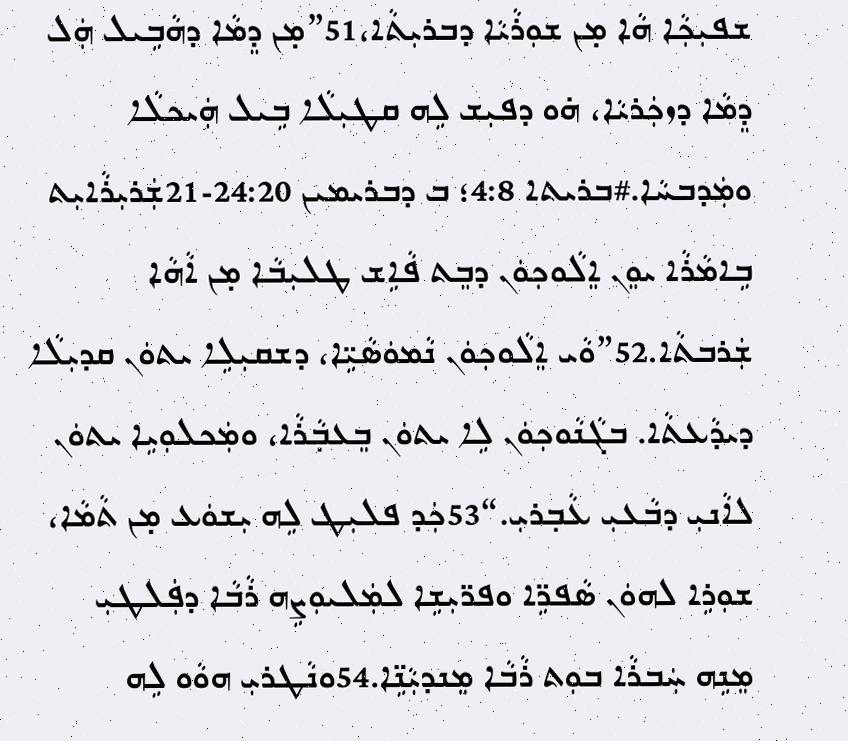ܫܦܝܼܟ݂ܵܐ ܗܵܐ ܡ̣ܢ ܫܘܼܪܵܝܵܐ ܕܒܪܝܼܬܵ‌ܐ،51”ܡ̣ܢ ܕܸܡܵܐ ܕܗܵܒܹܝܠ ܗܲܠ ܕܸܡܵܐ ܕܙܟܲܪܝܵܐ، ܗ̇ܘ ܕܦܝܼܫ ܠܹܗ ܩܛܝܼܠܵܐ ܒܹܝܠ ܗܲܝܟܠܵܐ ܘܡܲܕܒܚܵܐ.#ܒܪܝܬ‌ܐ 4:8؛ ܒ ܕܒܪܝܡܝܢ 24:20-21ܫܲܪܝܼܪܵܐܝܼܬ ܒܹܐܡܵܪܵܐ ܝܘܸܢ ܐܸܠܵܘܟ݂ܘܿܢ ܕܒܸܬ ܦܵܐܹܫ ܛܠܝܼܒܵܐ ܡ̣ܢ ܐܵܗܵܐ ܫܲܪܒܬܵ‌ܐ.52”ܘܵܝ ܐܸܠܵܘܟ݂ܘܿܢ ܢܵܡܘܿܣܵܝܹ̈ܐ، ܕܫܩܝܼܠܹܐ ܝܬܘܿܢ ܩܕܝܼܠܵܐ ܕܝܕܵܥܬܵ‌ܐ. ܒܓܵܢܵܘܟ݂ܘܿܢ ܠܹܐ ܝܬܘܿܢ ܒܸܥܒ݂ܵܪܵܐ، ܘܡܲܟܠܘܼܝܹܐ ܝܬܘܿܢ ܠܐܵܢܝܼ ܕܒܵܥܝܼ ܥܵܒ݂ܪܝܼ.“53ܟܲܕ ܦܠܝܼܛ ܠܹܗ ܝܼܫܘܿܥ ܡ̣ܢ ܬܵܡܵܐ، ܫܘܼܪܹܐ ܠܗܘܿܢ ܣܵܦܪܹ̈ܐ ܘܦܪ̈ܝܼܫܹܐ ܠܡܲܠܝܘܼܨܹܗ ܪܵܒܵܐ ܕܦܲܠܛܝܼ ܡܸܢܹܗ ܚܲܒܪܵܐ ܒܘܼܬ ܪܵܒܵܐ ܡܸܢܕܝܼܵܢܹ̈ܐ.54ܘܢܵܛܪܝܼ ܗܘܵܘ ܠܹܗ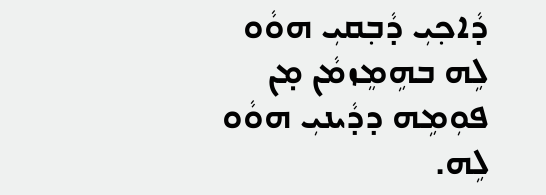ܕܵܐܟ݂ܝܼ ܕܵܒ݂ܩܝܼ ܗܘܵܘ ܠܹܗ ܒܗܹܡܸܙܡܵܢ ܡ̣ܢ ܦܘܼܡܹܗ ܕܕܵܝܢܝܼ ܗܘܵܘ ܠܹܗ.